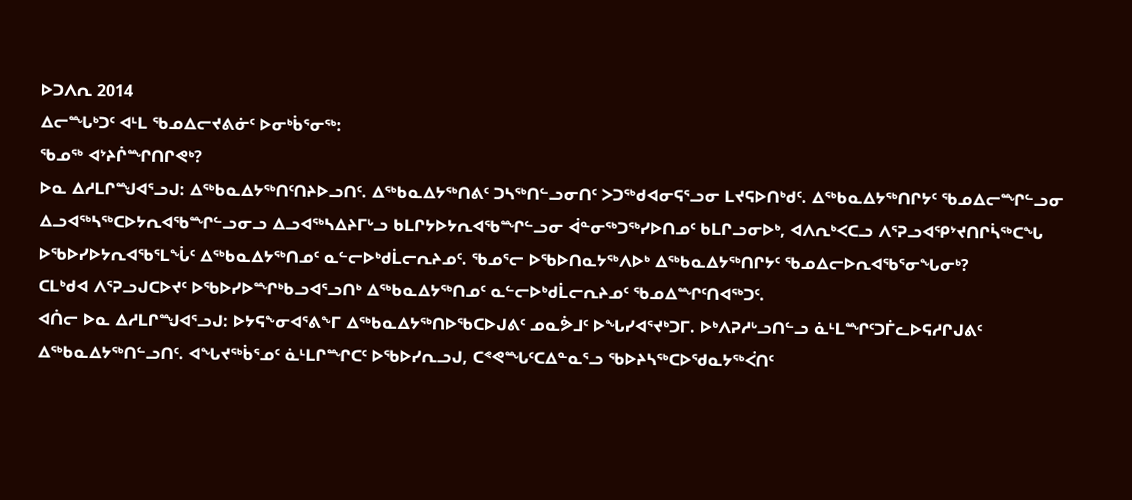ᐅᑐᐱᕆ 2014
ᐃᓕᙵᒃᑐᑦ ᐊᒻᒪ ᖃᓄᐃᓕᔪᕕᓃᑦ ᐅᓂᒃᑳᕐᓂᖅ:
ᖃᓄᖅ ᐊᔾᔨᒌᙱᑎᒋᕙᒃ?
ᐅᓇ ᐃᓱᒪᒋᙳᐊᕐᓗᒍ: ᐃᖅᑲᓇᐃᔭᖅᑎᑦᑎᔨᐅᓗᑎᑦ. ᐃᖅᑲᓇᐃᔭᖅᑎᕕᑦ ᑐᓴᖅᑎᓪᓗᓂᑎᑦ ᐳᑐᖅᑯᐊᓂᕋᕐᓗᓂ ᒪᔪᕋᐅᑎᒃᑯᑦ. ᐃᖅᑲᓇᐃᔭᖅᑎᒋᔭᑦ ᖃᓄᐃᓕᙱᓪᓗᓂ ᐃᓗᐊᖅᓴᖅᑕᐅᔭᕆᐊᖃᙱᓪᓗᓂᓗ ᐃᓗᐊᖅᓴᐃᔨᒥᒡᓗ ᑲᒪᒋᔭᐅᔭᕆᐊᖃᙱᓪᓗᓂ ᐋᓐᓂᖅᑐᖅᓯᐅᑎᓄᑦ ᑲᒪᒋᓗᓂᐅᒃ, ᐊᐱᕆᒃᐸᑕᓗ ᐱᕐᕈᓗᐊᕿᔾᔪᑎᒋᓵᖅᑕᖓ ᐅᖃᐅᓯᐅᔭᕆᐊᖃᕐᒪᖔᑦ ᐃᖅᑲᓇᐃᔭᖅᑎᓄᑦ ᓇᓪᓕᐅᒃᑯᒫᓕᕆᔨᓄᑦ. ᖃᓄᕐᓕ ᐅᖃᐅᑎᓇᔭᖅᐱᐅᒃ ᐃᖅᑲᓇᐃᔭᖅᑎᒋᔭᑦ ᖃᓄᐃᓕᐅᕆᐊᖃᕐᓂᖓᓂᒃ?
ᑕᒪᒃᑯᐊ ᐱᕐᕈᓗᒍᑕᐅᔪᑦ ᐅᖃᐅᓯᐅᙱᒃᑲᓗᐊᕐᓗᑎᒃ ᐃᖅᑲᓇᐃᔭᖅᑎᓄᑦ ᓇᓪᓕᐅᒃᑯᒫᓕᕆᔨᓄᑦ ᖃᓄᐃᙱᑦᑎᐊᖅᑐᑦ.
ᐊᑏᓕ ᐅᓇ ᐃᓱᒪᒋᙳᐊᕐᓗᒍ: ᐅᔭᕋᖕᓂᐊᕐᕕᖕᒥ ᐃᖅᑲᓇᐃᔭᖅᑎᐅᖃᑕᐅᒍᕕᑦ ᓄᓇᕘᒧᑦ ᐅᖓᓯᐊᕐᔪᒃᑐᒥ. ᐅᒃᐱᕈᓱᒡᓗᑎᓪᓗ ᓈᒻᒪᙱᑦᑐᒦᓚᐅᕋᓱᒋᒍᕕᑦ ᐃᖅᑲᓇᐃᔭᖅᑎᓪᓗᑎᑦ. ᐊᖓᔪᖅᑳᕐᓄᑦ ᓈᒻᒪᒋᙱᑕᑦ ᐅᖃᐅᓯᕆᓗᒍ, ᑕᕝᕙᙵᑦᑕᐃᓐᓇᕐᓗ ᖃᐅᔨᓴᖅᑕᐅᖁᓇᔭᖅᐹᑎᑦ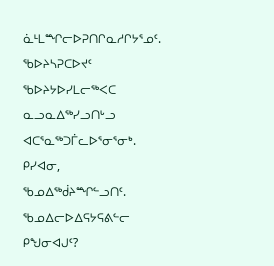ᓈᒻᒪᙱᓕᐅᕈᑎᒋᓇᓱᒋᔭᕐᓄᑦ. ᖃᐅᔨᓴᕈᑕᐅᔪᑦ ᖃᐅᔨᔭᐅᓯᒪᓕᖅᐸᑕ ᓇᓗᓇᐃᖅᓯᓗᑎᒡᓗ ᐊᑕᕐᓇᖅᑐᒦᓚᐅᕐᓂᕐᓂᒃ. ᑭᓯᐊᓂ, ᖃᓄᐃᖅᑰᔨᙱᓪᓗᑎᑦ. ᖃᓄᐃᓕᐅᐃᕋᔭᕋᕕᓪᓕ ᑭᖑᓂᐊᒍᑦ?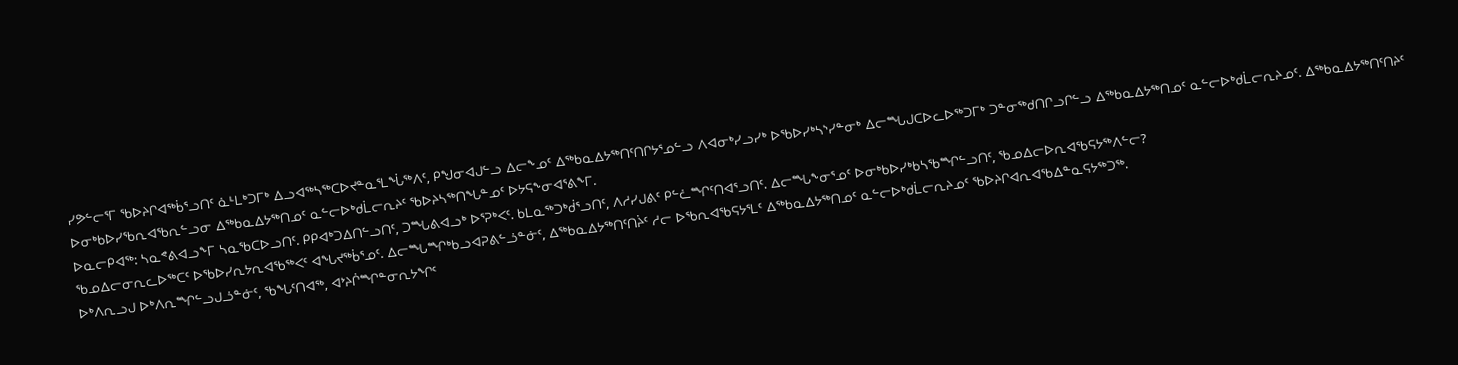ᓯᕗᓪᓕᕐᒥ ᖃᐅᔨᒋᐊᖅᑳᕐᓗᑎᑦ ᓈᒻᒪᒃᑐᒥᒃ ᐃᓗᐊᖅᓴᖅᑕᐅᔪᓐᓇᕐᒪᖔᖅᐱᑦ, ᑭᖑᓂᐊᒍᓪᓗ ᐃᓕᖕᓄᑦ ᐃᖅᑲᓇᐃᔭᖅᑎᑦᑎᒋᔭᕐᓄᓪᓗ ᐱᐊᓂᒃᓯᓗᓯᒃ ᐅᖃᐅᓯᒃᓴᔅᓯᓐᓂᒃ ᐃᓕᙵᒍᑕᐅᓚᐅᖅᑐᒥᒃ ᑐᓐᓂᖅᑯᑎᒋᓗᒋᓪᓗ ᐃᖅᑲᓇᐃᔭᖅᑎᓄᑦ ᓇᓪᓕᐅᒃᑯᒫᓕᕆᔨᓄᑦ. ᐃᖅᑲᓇᐃᔭᖅᑎᑦᑎᔨᑦ ᐅᓂᒃᑲᐅᓯᖃᕆᐊᖃᕆᓪᓗᓂ ᐃᖅᑲᓇᐃᔭᖅᑎᓄᑦ ᓇᓪᓕᐅᒃᑯᒫᓕᕆᔨᑦ ᖃᐅᔨᓴᖅᑎᖓᓐᓄᑦ ᐅᔭᕋᖕᓂᐊᕐᕕᖕᒥ.
ᐅᓇᓕᑭᐊᖅ: ᓴᓇᕝᕕᐊᓗᖕᒥ ᓴᓇᖃᑕᐅᓗᑎᑦ. ᑭᑭᐊᒃᑐᐃᑎᓪᓗᑎᑦ, ᑐᙵᕕᐊᓗᒃ ᐅᕐᕈᒃᐸᑦ. ᑲᒪᓇᖅᑐᒃᑰᕐᓗᑎᑦ, ᐱᓱᓯᒍᕕᑦ ᑭᓪᓛᙱᑦᑎᐊᕐᓗᑎᑦ. ᐃᓕᙵᖕᓂᕐᓄᑦ ᐅᓂᒃᑲᐅᓯᒃᑲᓴᖃᙱᓪᓗᑎᑦ, ᖃᓄᐃᓕᐅᕆᐊᖃᕋᔭᖅᐱᓪᓕ?
ᖃᓄᐃᓕᓂᕆᓚᐅᖅᑕᑦ ᐅᖃᐅᓯᕆᔭᕆᐊᖃᖅᐸᑦ ᐊᖓᔪᖅᑳᕐᓄᑦ. ᐃᓕᙵᙱᒃᑲᓗᐊᕈᕕᓪᓘᓐᓃᑦ, ᐃᖅᑲᓇᐃᔭᖅᑎᑦᑎᔩᑦ ᓱᓕ ᐅᖃᕆᐊᖃᕋᔭᕐᒪᑦ ᐃᖅᑲᓇᐃᔭᖅᑎᓄᑦ ᓇᓪᓕᐅᒃᑯᒫᓕᕆᔨᓄᑦ ᖃᐅᔨᒋᐊᕆᐊᖃᐃᓐᓇᕋᔭᖅᑐᖅ.
ᐅᒃᐱᕆᓗᒍ ᐅᒃᐱᕆᙱᓪᓗᒍᓘᓐᓃᑦ, ᖃᖓᑦᑎᐊᖅ, ᐊᔾᔨᒌᙱᓐᓂᕆᔭᖏᑦ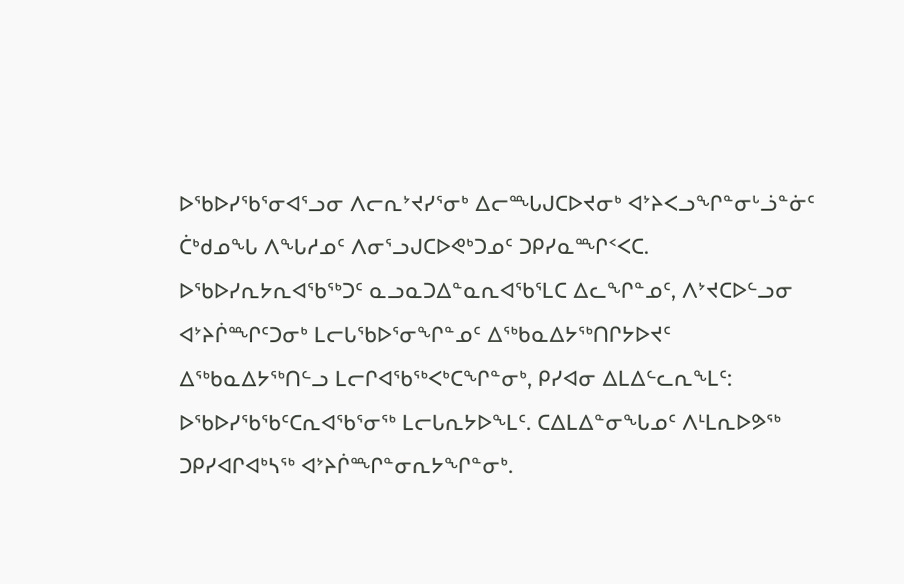ᐅᖃᐅᓯᖃᕐᓂᐊᕐᓗᓂ ᐱᓕᕆᔾᔪᓯᕐᓂᒃ ᐃᓕᙵᒍᑕᐅᔪᓂᒃ ᐊᔾᔨᐸᓗᖏᓐᓂᒡᓘᓐᓃᑦ ᑖᒃᑯᓄᖓ ᐱᖓᓱᓄᑦ ᐱᓂᕐᓗᒍᑕᐅᕙᒃᑐᓄᑦ ᑐᑭᓯᓇᙱᑉᐸᑕ. ᐅᖃᐅᓯᕆᔭᕆᐊᖃᖅᑐᑦ ᓇᓗᓇᑐᐃᓐᓇᕆᐊᖃᕐᒪᑕ ᐃᓚᖏᓐᓄᑦ, ᐱᔾᔪᑕᐅᓪᓗᓂ ᐊᔾᔨᒌᙱᑦᑐᓂᒃ ᒪᓕᒐᖃᐅᕐᓂᖏᓐᓄᑦ ᐃᖅᑲᓇᐃᔭᖅᑎᒋᔭᐅᔪᑦ ᐃᖅᑲᓇᐃᔭᖅᑎᓪᓗ ᒪᓕᒋᐊᖃᖅᐸᒃᑕᖏᓐᓂᒃ, ᑭᓯᐊᓂ ᐃᒪᐃᓪᓚᕆᖕᒪᑦ: ᐅᖃᐅᓯᖃᖃᑦᑕᕆᐊᖃᕐᓂᖅ ᒪᓕᒐᕆᔭᐅᖕᒪᑦ. ᑕᐃᒪᐃᓐᓂᖓᓄᑦ ᐱᒻᒪᕆᐅᕗᖅ ᑐᑭᓯᐊᒋᐊᒃᓴᖅ ᐊᔾᔨᒌᙱᓐᓂᕆᔭᖏᓐᓂᒃ.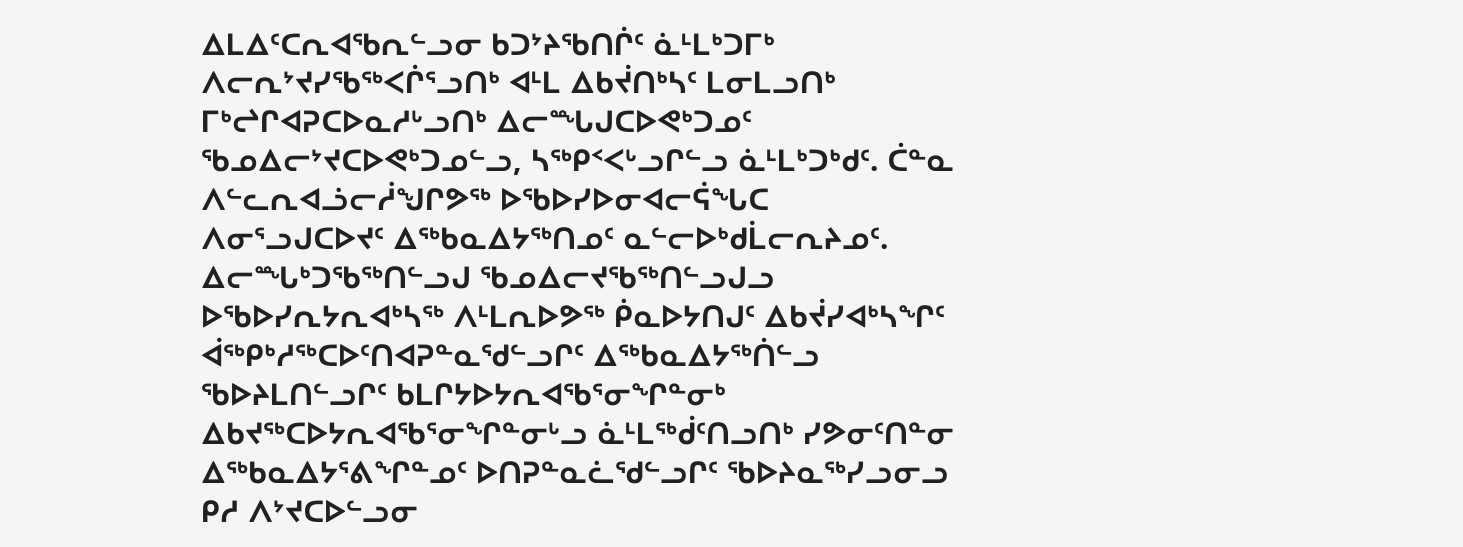ᐃᒪᐃᑦᑕᕆᐊᖃᕆᓪᓗᓂ ᑲᑐᔾᔨᖃᑎᒌᑦ ᓈᒻᒪᒃᑐᒥᒃ ᐱᓕᕆᔾᔪᓯᖃᖅᐸᒌᕐᓗᑎᒃ ᐊᒻᒪ ᐃᑲᔫᑎᒃᓴᑦ ᒪᓂᒪᓗᑎᒃ ᒥᒃᖠᒋᐊᕈᑕᐅᓇᓱᒡᓗᑎᒃ ᐃᓕᙵᒍᑕᐅᕙᒃᑐᓄᑦ ᖃᓄᐃᓕᔾᔪᑕᐅᕙᒃᑐᓄᓪᓗ, ᓴᖅᑭᑉᐸᒡᓗᒋᓪᓗ ᓈᒻᒪᒃᑐᒃᑯᑦ. ᑖᓐᓇ ᐱᓪᓚᕆᐊᓘᓕᓲᖑᒋᕗᖅ ᐅᖃᐅᓯᐅᓂᐊᓕᕌᖓᑕ ᐱᓂᕐᓗᒍᑕᐅᔪᑦ ᐃᖅᑲᓇᐃᔭᖅᑎᓄᑦ ᓇᓪᓕᐅᒃᑯᒫᓕᕆᔨᓄᑦ. ᐃᓕᙵᒃᑐᖃᖅᑎᓪᓗᒍ ᖃᓄᐃᓕᔪᖃᖅᑎᓪᓗᒍᓗ ᐅᖃᐅᓯᕆᔭᕆᐊᒃᓴᖅ ᐱᒻᒪᕆᐅᕗᖅ ᑮᓇᐅᔭᑎᒍᑦ ᐃᑲᔫᓯᐊᒃᓴᖏᑦ ᐋᖅᑭᒃᓱᖅᑕᐅᑦᑎᐊᕈᓐᓇᖁᓪᓗᒋᑦ ᐃᖅᑲᓇᐃᔭᖅᑏᓪᓗ ᖃᐅᔨᒪᑎᓪᓗᒋᑦ ᑲᒪᒋᔭᐅᔭᕆᐊᖃᕐᓂᖏᓐᓂᒃ ᐃᑲᔪᖅᑕᐅᔭᕆᐊᖃᕐᓂᖏᓐᓂᒡᓗ ᓈᒻᒪᖅᑰᑦᑎᓗᑎᒃ ᓯᕗᓂᑦᑎᓐᓂ ᐃᖅᑲᓇᐃᔭᕐᕕᖏᓐᓄᑦ ᐅᑎᕈᓐᓇᓛᖁᓪᓗᒋᑦ ᖃᐅᔨᓇᖅᓯᓗᓂᓗ ᑭᓱ ᐱᔾᔪᑕᐅᓪᓗᓂ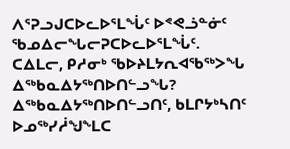ᐱᕐᕈᓗᒍᑕᐅᓚᐅᕐᒪᖔᑦ ᐅᕝᕙᓘᓐᓃᑦ ᖃᓄᐃᓕᖓᓕᕈᑕᐅᓚᐅᕐᒪᖔᑦ.
ᑕᐃᒪᓕ, ᑭᓱᓂᒃ ᖃᐅᔨᒪᔭᕆᐊᖃᖅᐳᖓ ᐃᖅᑲᓇᐃᔭᖅᑎᐅᑎᓪᓗᖓ?
ᐃᖅᑲᓇᐃᔭᖅᑎᐅᑎᓪᓗᑎᑦ, ᑲᒪᒋᔭᒃᓴᑎᑦ ᐅᓄᖅᓯᓲᖑᖕᒪᑕ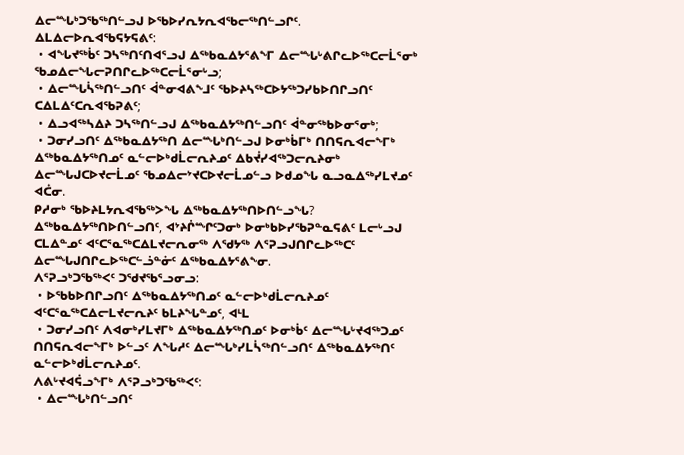ᐃᓕᙵᒃᑐᖃᖅᑎᓪᓗᒍ ᐅᖃᐅᓯᕆᔭᕆᐊᖃᓕᖅᑎᓪᓗᒋᑦ. ᐃᒪᐃᓕᐅᕆᐊᖃᕋᔭᕋᕕᑦ:
 • ᐊᖓᔪᖅᑳᑦ ᑐᓴᖅᑎᑦᑎᐊᕐᓗᒍ ᐃᖅᑲᓇᐃᔭᕐᕕᖕᒥ ᐃᓕᙵᒡᕕᒋᓚᐅᖅᑕᓕᒫᕐᓂᒃ ᖃᓄᐃᓕᖓᓕᕈᑎᒋᓚᐅᖅᑕᓕᒫᕐᓂᒡᓗ;
 • ᐃᓕᙵᓵᖅᑎᓪᓗᑎᑦ ᐋᓐᓂᐊᕕᖕᒧᑦ ᖃᐅᔨᓴᖅᑕᐅᔭᖅᑐᓯᑲᐅᑎᒋᓗᑎᑦ ᑕᐃᒪᐃᑦᑕᕆᐊᖃᕈᕕᑦ;
 • ᐃᓗᐊᖅᓴᐃᔨ ᑐᓴᖅᑎᓪᓗᒍ ᐃᖅᑲᓇᐃᔭᖅᑎᓪᓗᑎᑦ ᐋᓐᓂᖅᑲᐅᓂᕐᓂᒃ;
 • ᑐᓂᓯᓗᑎᑦ ᐃᖅᑲᓇᐃᔭᖅᑎ ᐃᓕᙵᒃᑎᓪᓗᒍ ᐅᓂᒃᑳᒥᒃ ᑎᑎᕋᕆᐊᓕᖕᒥᒃ ᐃᖅᑲᓇᐃᔭᖅᑎᓄᑦ ᓇᓪᓕᐅᒃᑯᒫᓕᕆᔨᓄᑦ ᐃᑲᔫᓯᐊᖅᑐᓕᕆᔨᓂᒃ ᐃᓕᙵᒍᑕᐅᔪᓕᒫᓄᑦ ᖃᓄᐃᓕᔾᔪᑕᐅᔪᓕᒫᓄᓪᓗ ᐅᑯᓄᖓ ᓇᓗᓇᐃᖅᓯᒪᔪᓄᑦ ᐊᑖᓂ.
ᑭᓱᓂᒃ ᖃᐅᔨᒪᔭᕆᐊᖃᖅᐳᖓ ᐃᖅᑲᓇᐃᔭᖅᑎᐅᑎᓪᓗᖓ?
ᐃᖅᑲᓇᐃᔭᖅᑎᐅᑎᓪᓗᑎᑦ, ᐊᔾᔨᒌᙱᑦᑐᓂᒃ ᐅᓂᒃᑲᐅᓯᖃᕈᓐᓇᕋᕕᑦ ᒪᓕᒡᓗᒍ ᑕᒪᐃᓐᓄᑦ ᐊᑦᑕᕐᓇᖅᑕᐃᒪᔪᓕᕆᓂᖅ ᐱᖁᔭᖅ ᐱᕐᕈᓗᒍᑎᒋᓚᐅᖅᑕᑦ ᐃᓕᙵᒍᑎᒋᓚᐅᖅᑕᓪᓘᓐᓃᑦ ᐃᖅᑲᓇᐃᔭᕐᕕᖕᓂ.
ᐱᕐᕈᓗᒃᑐᖃᖅᐸᑦ ᑐᖁᔪᖃᕐᓗᓂᓗ:
 • ᐅᖃᑲᐅᑎᒋᓗᑎᑦ ᐃᖅᑲᓇᐃᔭᖅᑎᓄᑦ ᓇᓪᓕᐅᒃᑯᒫᓕᕆᔨᓄᑦ ᐊᑦᑕᕐᓇᖅᑕᐃᓕᒪᔪᓕᕆᔨᑦ ᑲᒪᔨᖓᓐᓄᑦ, ᐊᒻᒪ
 • ᑐᓂᓯᓗᑎᑦ ᐱᐊᓂᒃᓯᒪᔪᒥᒃ ᐃᖅᑲᓇᐃᔭᖅᑎᓄᑦ ᐅᓂᒃᑳᑦ ᐃᓕᙵᒡᔪᐊᖅᑐᓄᑦ ᑎᑎᕋᕆᐊᓕᖕᒥᒃ ᐅᓪᓗᑦ ᐱᖓᓱᑦ ᐃᓕᙵᒃᓯᒪᓵᖅᑎᓪᓗᑎᑦ ᐃᖅᑲᓇᐃᔭᖅᑎᑦ ᓇᓪᓕᐅᒃᑯᒫᓕᕆᔨᓄᑦ.
ᐱᕕᒡᔪᐊᕌᓗᖕᒥᒃ ᐱᕐᕈᓗᒃᑐᖃᖅᐸᑦ:
 • ᐃᓕᙵᒃᑎᓪᓗᑎᑦ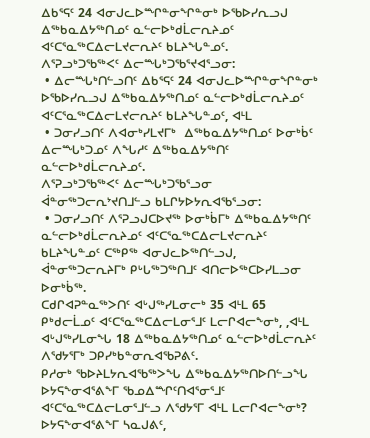ᐃᑲᕐᕋᑦ 24 ᐊᓂᒍᓚᐅᙱᓐᓂᖏᓐᓂᒃ ᐅᖃᐅᓯᕆᓗᒍ ᐃᖅᑲᓇᐃᔭᖅᑎᓄᑦ ᓇᓪᓕᐅᒃᑯᒫᓕᕆᔨᓄᑦ ᐊᑦᑕᕐᓇᖅᑕᐃᓕᒪᔪᓕᕆᔨᑦ ᑲᒪᔨᖓᓐᓄᑦ.
ᐱᕐᕈᓗᒃᑐᖃᖅᐸᑦ ᐃᓕᙵᒃᑐᖃᕐᔪᐊᕐᓗᓂ:
 • ᐃᓕᙵᒃᑎᓪᓗᑎᑦ ᐃᑲᕐᕋᑦ 24 ᐊᓂᒍᓚᐅᙱᓐᓂᖏᓐᓂᒃ ᐅᖃᐅᓯᕆᓗᒍ ᐃᖅᑲᓇᐃᔭᖅᑎᓄᑦ ᓇᓪᓕᐅᒃᑯᒫᓕᕆᔨᓄᑦ ᐊᑦᑕᕐᓇᖅᑕᐃᓕᒪᔪᓕᕆᔨᑦ ᑲᒪᔨᖓᓐᓄᑦ, ᐊᒻᒪ
 • ᑐᓂᓯᓗᑎᑦ ᐱᐊᓂᒃᓯᒪᔪᒥᒃ  ᐃᖅᑲᓇᐃᔭᖅᑎᓄᑦ ᐅᓂᒃᑳᑦ ᐃᓕᙵᒃᑐᓄᑦ ᐱᖓᓱᑦ ᐃᖅᑲᓇᐃᔭᖅᑎᑦ ᓇᓪᓕᐅᒃᑯᒫᓕᕆᔨᓄᑦ.
ᐱᕐᕈᓗᒃᑐᖃᖅᐸᑦ ᐃᓕᙵᒃᑐᖃᕐᓗᓂ ᐋᓐᓂᖅᑐᓕᕆᔾᔪᑎᒧᓪᓗ ᑲᒪᒋᔭᐅᔭᕆᐊᖃᕐᓗᓂ:
 • ᑐᓂᓯᓗᑎᑦ ᐱᕐᕈᓗᒍᑕᐅᔪᖅ ᐅᓂᒃᑳᒥᒃ ᐃᖅᑲᓇᐃᔭᖅᑎᑦ ᓇᓪᓕᐅᒃᑯᒫᓕᕆᔨᓄᑦ ᐊᑦᑕᕐᓇᖅᑕᐃᓕᒪᔪᓕᕆᔨᑦ ᑲᒪᔨᖓᓐᓄᑦ ᑕᖅᑭᖅ ᐊᓂᒍᓚᐅᖅᑎᓪᓗᒍ, ᐋᓐᓂᖅᑐᓕᕆᔨᒥᒃ ᑭᒡᒐᖅᑐᖅᑎᒧᑦ ᐊᑎᓕᐅᖅᑕᐅᓯᒪᓗᓂ ᐅᓂᒃᑳᖅ.
ᑕᑯᒋᐊᕈᓐᓇᖅᐳᑎᑦ ᐊᒡᒍᖅᓯᒪᓂᓕᒃ 35 ᐊᒻᒪ 65 ᑭᒃᑯᓕᒫᓄᑦ ᐊᑦᑕᕐᓇᖅᑕᐃᓕᒪᓂᕐᒧᑦ ᒪᓕᒋᐊᓕᖕᓂᒃ, ,ᐊᒻᒪ ᐊᒡᒍᖅᓯᒪᓂᖓ 18 ᐃᖅᑲᓇᐃᔭᖅᑎᓄᑦ ᓇᓪᓕᐅᒃᑯᒫᓕᕆᔨᑦ ᐱᖁᔭᕐᒥᒃ ᑐᑭᓯᒃᑲᓐᓂᕆᐊᖃᕈᕕᑦ.
ᑭᓱᓂᒃ ᖃᐅᔨᒪᔭᕆᐊᖃᖅᐳᖓ ᐃᖅᑲᓇᐃᔭᖅᑎᐅᑎᓪᓗᖓ ᐅᔭᕋᖕᓂᐊᕐᕕᖕᒥ ᖃᓄᐃᙱᑦᑎᐊᕐᓂᕐᒧᑦ ᐊᑦᑕᕐᓇᖅᑕᐃᓕᒪᓂᕐᒧᓪᓗ ᐱᖁᔭᕐᒥ ᐊᒻᒪ ᒪᓕᒋᐊᓕᖕᓂᒃ?
ᐅᔭᕋᖕᓂᐊᕐᕕᖕᒥ ᓴᓇᒍᕕᑦ,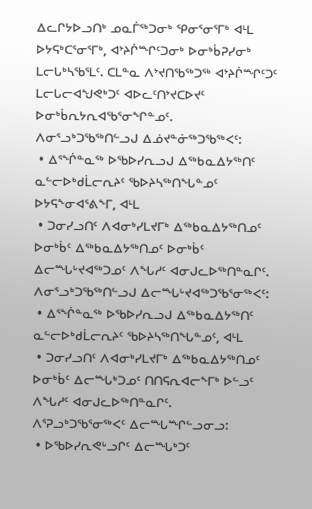ᐃᓚᒋᔭᐅᓗᑎᒃ ᓄᓇᒦᖅᑐᓂᒃ ᕿᓂᕐᓂᕐᒥᒃ ᐊᒻᒪ ᐅᔭᕋᒃᑕᕐᓂᕐᒥᒃ, ᐊᔾᔨᒌᙱᑦᑐᓂᒃ ᐅᓂᒃᑳᕈᓯᓂᒃ ᒪᓕᒐᒃᓴᖃᕐᒪᑦ. ᑕᒪᓐᓇ ᐱᔾᔪᑎᖃᖅᑐᖅ ᐊᔾᔨᒌᙱᑦᑐᑦ ᒪᓕᒐᓕᐊᖑᕙᒃᑐᑦ ᐊᐅᓚᑦᑎᔾᔪᑕᐅᔪᑦ ᐅᓂᒃᑳᕆᔭᕆᐊᖃᕐᓂᖏᓐᓄᑦ.
ᐱᓂᕐᓗᒃᑐᖃᖅᑎᓪᓗᒍ ᐃᓅᔪᓐᓃᖅᑐᖃᖅᐸᑦ:
 • ᐃᕐᖐᓐᓇᖅ ᐅᖃᐅᓯᕆᓗᒍ ᐃᖅᑲᓇᐃᔭᖅᑎᑦ ᓇᓪᓕᐅᒃᑯᒫᓕᕆᔨᑦ ᖃᐅᔨᓴᖅᑎᖓᓐᓄᑦ ᐅᔭᕋᖕᓂᐊᕐᕕᖕᒥ, ᐊᒻᒪ
 • ᑐᓂᓯᓗᑎᑦ ᐱᐊᓂᒃᓯᒪᔪᒥᒃ ᐃᖅᑲᓇᐃᔭᖅᑎᓄᑦ ᐅᓂᒃᑳᑦ ᐃᖅᑲᓇᐃᔭᖅᑎᓄᑦ ᐅᓂᒃᑳᑦ ᐃᓕᙵᒡᔪᐊᖅᑐᓄᑦ ᐱᖓᓱᑦ ᐊᓂᒍᓚᐅᖅᑎᓐᓇᒋᑦ.
ᐱᓂᕐᓗᒃᑐᖃᖅᑎᓪᓗᒍ ᐃᓕᙵᒡᔪᐊᖅᑐᖃᕐᓂᖅᐸᑦ:
 • ᐃᕐᖐᓐᓇᖅ ᐅᖃᐅᓯᕆᓗᒍ ᐃᖅᑲᓇᐃᔭᖅᑎᑦ ᓇᓪᓕᐅᒃᑯᒫᓕᕆᔨᑦ ᖃᐅᔨᓴᖅᑎᖓᓐᓄᑦ, ᐊᒻᒪ
 • ᑐᓂᓯᓗᑎᑦ ᐱᐊᓂᒃᓯᒪᔪᒥᒃ ᐃᖅᑲᓇᐃᔭᖅᑎᓄᑦ ᐅᓂᒃᑳᑦ ᐃᓕᙵᒃᑐᓄᑦ ᑎᑎᕋᕆᐊᓕᖕᒥᒃ ᐅᓪᓗᑦ ᐱᖓᓱᑦ ᐊᓂᒍᓚᐅᖅᑎᓐᓇᒋᑦ.
ᐱᕐᕈᓗᒃᑐᖃᕐᓂᖅᐸᑦ ᐃᓕᙵᙱᓪᓗᓂᓗ:
 • ᐅᖃᐅᓯᕆᕙᒡᓗᒋᑦ ᐃᓕᙵᒃᑐᑦ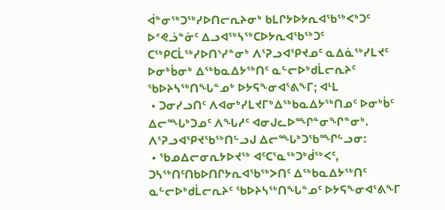ᐋᓐᓂᖅᑐᖅᓯᐅᑎᓕᕆᔨᓂᒃ ᑲᒪᒋᔭᐅᔭᕆᐊᖃᖅᐸᒃᑐᑦ ᐅᕝᕙᓘᓐᓃᑦ ᐃᓗᐊᖅᓴᖅᑕᐅᔭᕆᐊᖃᖅᑐᑦ ᑕᖅᑭᑕᒫᖅᓯᐅᑎᔅᓯᓐᓂᒃ ᐱᕐᕈᓗᐊᕿᔪᓄᑦ ᓇᐃᓈᖅᓯᒪᔪᑦ ᐅᓂᒃᑳᓂᒃ ᐃᖅᑲᓇᐃᔭᖅᑎᑦ ᓇᓪᓕᐅᒃᑯᒫᓕᕆᔨᑦ ᖃᐅᔨᓴᖅᑎᖓᓐᓄᒃ ᐅᔭᕋᖕᓂᐊᕐᕕᖕᒥ; ᐊᒻᒪ
 • ᑐᓂᓯᓗᑎᑦ ᐱᐊᓂᒃᓯᒪᔪᒥᒃᐃᖅᑲᓇᐃᔭᖅᑎᓄᑦ ᐅᓂᒃᑳᑦ ᐃᓕᙵᒃᑐᓄᑦ ᐱᖓᓱᑦ ᐊᓂᒍᓚᐅᙱᓐᓂᖏᓐᓂᒃ.
ᐱᕐᕈᓗᐊᕿᔪᖃᖅᑎᓪᓗᒍ ᐃᓕᙵᒃᑐᖃᙱᓪᓗᓂ:
 • ᖃᓄᐃᓕᓂᕆᔭᐅᔪᖅ ᐊᑦᑕᕐᓇᖅᑐᒃᑰᖅᐸᑦ, ᑐᓴᖅᑎᑦᑎᑲᐅᑎᒋᔭᕆᐊᖃᖅᐳᑎᑦ ᐃᖅᑲᓇᐃᔭᖅᑎᑦ ᓇᓪᓕᐅᒃᑯᒫᓕᕆᔨᑦ ᖃᐅᔨᓴᖅᑎᖓᓐᓄᑦ ᐅᔭᕋᖕᓂᐊᕐᕕᖕᒥ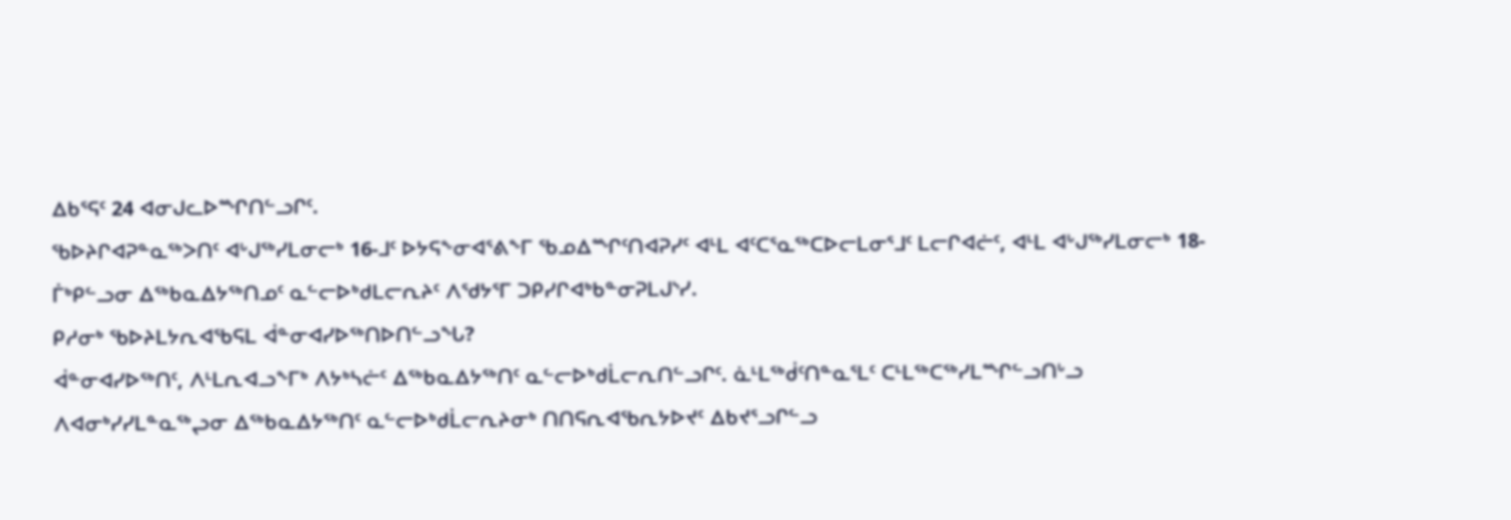ᐃᑲᕐᕋᑦ 24 ᐊᓂᒍᓚᐅᙱᑎᓪᓗᒋᑦ.
ᖃᐅᔨᒋᐊᕈᓐᓇᖅᐳᑎᑦ ᐊᒡᒍᖅᓯᒪᓂᓕᒃ 16-ᒧᑦ ᐅᔭᕋᖕᓂᐊᕐᕕᖕᒥ ᖃᓄᐃᙱᑦᑎᐊᕈᓯᑦ ᐊᒻᒪ ᐊᑦᑕᕐᓇᖅᑕᐅᓕᒪᓂᕐᒧᑦ ᒪᓕᒋᐊᓖᑦ, ᐊᒻᒪ ᐊᒡᒍᖅᓯᒪᓂᓕᒃ 18-ᒦᒃᑭᓪᓗᓂ ᐃᖅᑲᓇᐃᔭᖅᑎᓄᑦ ᓇᓪᓕᐅᒃᑯᒪᓕᕆᔨᑦ ᐱᖁᔭᕐᒥ ᑐᑭᓯᒋᐊᒃᑲᓐᓂᕈᒪᒍᔅᓯ.
ᑭᓱᓂᒃ ᖃᐅᔨᒪᔭᕆᐊᖃᕋᒪ ᐋᓐᓂᐊᓯᐅᖅᑎᐅᑎᓪᓗᖓ?
ᐋᓐᓂᐊᓯᐅᖅᑎᑦ, ᐱᒻᒪᕆᐊᓗᖕᒥᒃ ᐱᔭᒃᓴᓖᑦ ᐃᖅᑲᓇᐃᔭᖅᑎᑦ ᓇᓪᓕᐅᒃᑯᒫᓕᕆᑎᓪᓗᒋᑦ. ᓈᒻᒪᖅᑰᑦᑎᓐᓇᕐᒪᑦ ᑕᒻᒪᖅᑕᖅᓯᒪᙱᓪᓗᑎᒡᓗ ᐱᐊᓂᒃᓯᓯᒪᓐᓇᖅᖢᓂ ᐃᖅᑲᓇᐃᔭᖅᑎᑦ ᓇᓪᓕᐅᒃᑯᒫᓕᕆᔨᓂᒃ ᑎᑎᕋᕆᐊᖃᕆᔭᐅᔪᑦ ᐃᑲᔪᕐᓗᒋᓪᓗ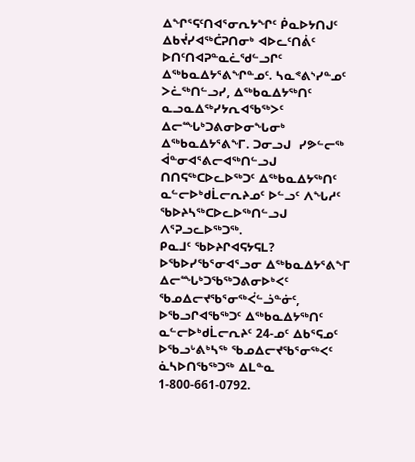ᐃᖏᕐᕋᑦᑎᐊᕐᓂᕆᔭᖏᑦ ᑮᓇᐅᔭᑎᒍᑦ ᐃᑲᔫᓯᐊᖅᑖᕈᑎᓂᒃ ᐊᐅᓚᑦᑎᕖᑦ ᐅᑎᑦᑎᐊᕈᓐᓇᓛᖁᓪᓗᒋᑦ ᐃᖅᑲᓇᐃᔭᕐᕕᖏᓐᓄᑦ. ᓴᓇᕝᕕᔅᓯᓐᓄᑦ ᐳᓛᖅᑎᓪᓗᓯ, ᐃᖅᑲᓇᐃᔭᖅᑎᑦ ᓇᓗᓇᐃᖅᓯᔭᕆᐊᖃᖅᐳᑦ ᐃᓕᙵᒃᑐᕕᓂᐅᓂᖓᓂᒃ ᐃᖅᑲᓇᐃᔭᕐᕕᖕᒥ. ᑐᓂᓗᒍ  ᓯᕗᓪᓕᖅ ᐋᓐᓂᐊᕐᕕᓕᐊᖅᑎᓪᓗᒍ ᑎᑎᕋᖅᑕᐅᓚᐅᖅᑐᑦ ᐃᖅᑲᓇᐃᔭᖅᑎᑦ ᓇᓪᓕᐅᒃᑯᒫᓕᕆᔨᓄᑦ ᐅᓪᓗᑦ ᐱᖓᓱᑦ ᖃᐅᔨᓴᖅᑕᐅᓚᐅᖅᑎᓪᓗᒍ ᐱᕐᕈᓗᓚᐅᖅᑐᖅ.
ᑭᓇᒧᑦ ᖃᐅᔨᒋᐊᕋᔭᕋᒪ?
ᐅᖃᐅᓯᖃᕐᓂᐊᕐᓗᓂ ᐃᖅᑲᓇᐃᔭᕐᕕᖕᒥ ᐃᓕᙵᒃᑐᖃᖅᑐᕕᓂᐅᒃᐸᑦ ᖃᓄᐃᓕᔪᖃᕐᓂᖅᐹᓪᓘᓐᓃᑦ, ᐅᖃᓗᒋᐊᖃᖅᑐᑦ ᐃᖅᑲᓇᐃᔭᖅᑎᑦ ᓇᓪᓕᐅᒃᑯᒫᓕᕆᔨᑦ 24-ᓄᑦ ᐃᑲᕐᕋᓄᑦ ᐅᖃᓗᒡᕕᒃᓴᖅ ᖃᓄᐃᓕᔪᖃᕐᓂᖅᐸᑦ ᓈᓴᐅᑎᖃᖅᑐᖅ ᐃᒪᓐᓇ 1-800-661-0792.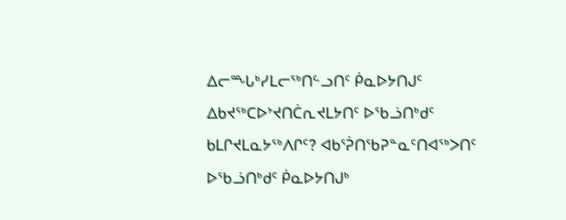ᐃᓕᙵᒃᓯᒪᓕᖅᑎᓪᓗᑎᑦ ᑮᓇᐅᔭᑎᒍᑦ ᐃᑲᔪᖅᑕᐅᔾᔪᑎᑖᕆᔪᒪᔭᑎᑦ ᐅᖃᓘᑎᒃᑯᑦ ᑲᒪᒋᔪᒪᓇᔭᖅᐱᒋᑦ? ᐊᑲᕐᕉᑎᖃᕈᓐᓇᑦᑎᐊᖅᐳᑎᑦ ᐅᖃᓘᑎᒃᑯᑦ ᑮᓇᐅᔭᑎᒍᒃ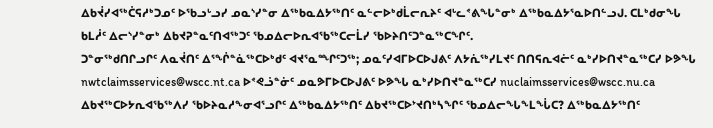ᐃᑲᔫᓯᐊᖅᑖᕋᓱᒃᑐᓄᑦ ᐅᖃᓗᒡᓗᓯ ᓄᓇᔅᓯᓐᓂ ᐃᖅᑲᓇᐃᔭᖅᑎᑦ ᓇᓪᓕᐅᒃᑯᒫᓕᕆᔨᑦ ᐊᒡᓚᕝᕕᖓᓐᓂᒃ ᐃᖅᑲᓇᐃᔭᕐᓇᐅᑎᓪᓗᒍ. ᑕᒪᒃᑯᓂᖓ ᑲᒪᓲᑦ ᐃᓕᔅᓯᓐᓂᒃ ᐃᑲᔪᕈᓐᓇᑦᑎᐊᖅᑐᑦ ᖃᓄᐃᓕᐅᕆᐊᖃᖅᑕᓕᒫᓯ ᖃᐅᔨᑎᑦᑐᓐᓇᖅᑕᖏᑦ.
ᑐᓐᓂᖅᑯᑎᒋᓗᒋᑦ ᐱᓇᔫᑎᑦ ᐃᕐᖐᓐᓈᖅᑕᐅᒃᑯᑦ ᐊᔪᕐᓇᙱᑦᑐᖅ; ᓄᓇᑦᓯᐊᒥᐅᑕᐅᒍᕕᑦ ᐱᔭᕇᖅᓯᒪᔪᑦ ᑎᑎᕋᕆᐊᓖᑦ ᓇᒃᓯᐅᑎᔪᓐᓇᖅᑕᓯ ᐅᕗᖓ nwtclaimsservices@wscc.nt.ca ᐅᕝᕙᓘᓐᓃᑦ ᓄᓇᕗᒥᐅᑕᐅᒍᕕᑦ ᐅᕗᖓ ᓇᒃᓯᐅᑎᔪᓐᓇᖅᑕᓯ nuclaimsservices@wscc.nu.ca
ᐃᑲᔪᖅᑕᐅᔭᕆᐊᖃᖅᐱᓯ ᖃᐅᔨᓇᓱᖕᓂᐊᕐᓗᒋᑦ ᐃᖅᑲᓇᐃᔭᖅᑎᑦ ᐃᑲᔪᖅᑕᐅᔾᔪᑎᒃᓴᖏᑦ ᖃᓄᐃᓕᖓᖕᒪᖔᑕ? ᐃᖅᑲᓇᐃᔭᖅᑎᑦ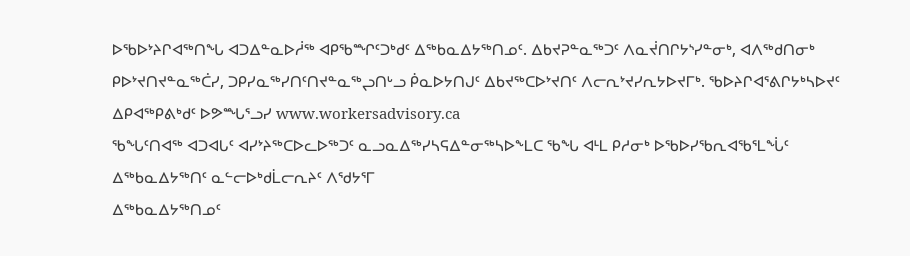ᐅᖃᐅᔾᔨᒋᐊᖅᑎᖓ ᐊᑐᐃᓐᓇᐅᓲᖅ ᐊᑭᖃᙱᑦᑐᒃᑯᑦ ᐃᖅᑲᓇᐃᔭᖅᑎᓄᑦ. ᐃᑲᔪᕈᓐᓇᖅᑐᑦ ᐱᓇᔫᑎᒋᔭᔅᓯᓐᓂᒃ, ᐊᐱᖅᑯᑎᓂᒃ ᑭᐅᔾᔪᑎᔪᓐᓇᖅᑖᓯ, ᑐᑭᓯᓇᖅᓯᑎᑦᑎᔪᓐᓇᖅᖢᑎᒡᓗ ᑮᓇᐅᔭᑎᒍᑦ ᐃᑲᔪᖅᑕᐅᔾᔪᑎᑦ ᐱᓕᕆᔾᔪᓯᕆᔭᐅᔪᒥᒃ. ᖃᐅᔨᒋᐊᕐᕕᒋᔭᒃᓴᐅᔪᑦ ᐃᑭᐊᖅᑭᕕᒃᑯᑦ ᐅᕗᙵᕐᓗᓯ www.workersadvisory.ca
ᖃᖓᑦᑎᐊᖅ ᐊᑐᐊᒐᑦ ᐊᓯᔾᔨᖅᑕᐅᓚᐅᖅᑐᑦ ᓇᓗᓇᐃᖅᓯᓴᕋᐃᓐᓂᖅᓴᐅᖕᒪᑕ ᖃᖓ ᐊᒻᒪ ᑭᓱᓂᒃ ᐅᖃᐅᓯᖃᕆᐊᖃᕐᒪᖔᑦ ᐃᖅᑲᓇᐃᔭᖅᑎᑦ ᓇᓪᓕᐅᒃᑯᒫᓕᕆᔨᑦ ᐱᖁᔭᕐᒥ
ᐃᖅᑲᓇᐃᔭᖅᑎᓄᑦ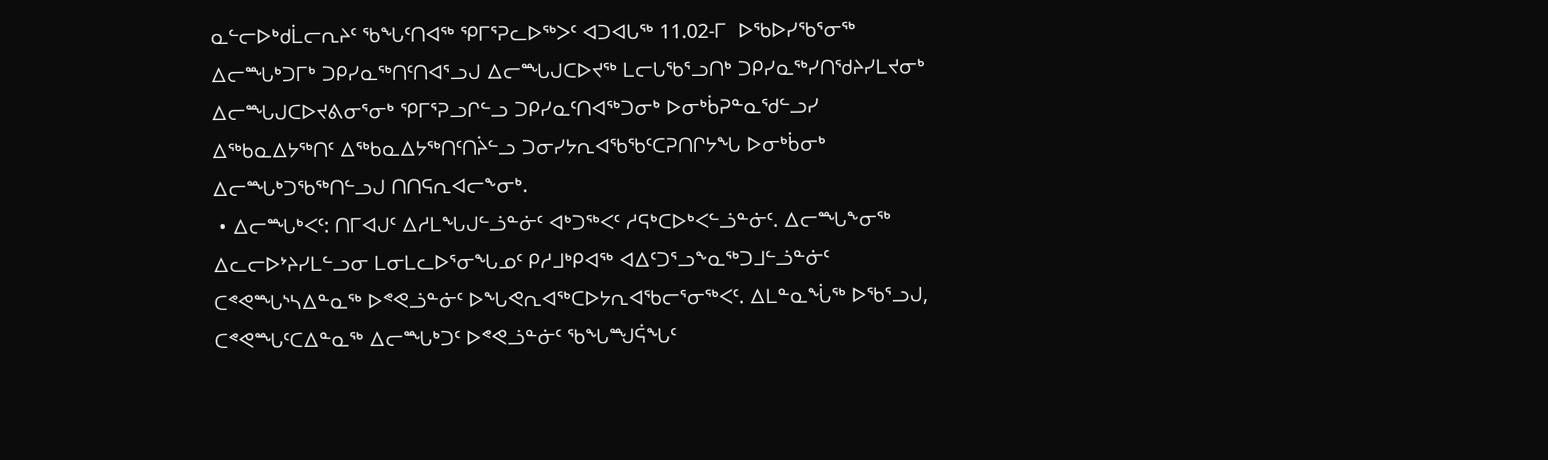ᓇᓪᓕᐅᒃᑯᒫᓕᕆᔨᑦ ᖃᖓᑦᑎᐊᖅ ᕿᒥᕐᕈᓚᐅᖅᐳᑦ ᐊᑐᐊᒐᖅ 11.02-ᒥ  ᐅᖃᐅᓯᖃᕐᓂᖅ ᐃᓕᙵᒃᑐᒥᒃ ᑐᑭᓯᓇᖅᑎᑦᑎᐊᕐᓗᒍ ᐃᓕᙵᒍᑕᐅᔪᖅ ᒪᓕᒐᖃᕐᓗᑎᒃ ᑐᑭᓯᓇᖅᓯᑎᖁᔨᓯᒪᔪᓂᒃ ᐃᓕᙵᒍᑕᐅᔪᕕᓂᕐᓂᒃ ᕿᒥᕐᕈᓗᒋᓪᓗ ᑐᑭᓯᓇᑦᑎᐊᖅᑐᓂᒃ ᐅᓂᒃᑳᕈᓐᓇᖁᓪᓗᓯ ᐃᖅᑲᓇᐃᔭᖅᑎᑦ ᐃᖅᑲᓇᐃᔭᖅᑎᑦᑎᔩᓪᓗ ᑐᓂᓯᔭᕆᐊᖃᖃᑦᑕᕈᑎᒋᔭᖓ ᐅᓂᒃᑳᓂᒃ ᐃᓕᙵᒃᑐᖃᖅᑎᓪᓗᒍ ᑎᑎᕋᕆᐊᓕᖕᓂᒃ.
 • ᐃᓕᙵᒃᐸᑦ: ᑎᒥᐊᒍᑦ ᐃᓱᒪᖓᒍᓪᓘᓐᓃᑦ ᐊᒃᑐᖅᐸᑦ ᓱᕋᒃᑕᐅᒃᐸᓪᓘᓐᓃᑦ. ᐃᓕᙵᖕᓂᖅ ᐃᓚᓕᐅᔾᔨᓯᒪᓪᓗᓂ ᒪᓂᒪᓚᐅᕐᓂᖓᓄᑦ ᑭᓱᒧᒃᑭᐊᖅ ᐊᐃᑦᑐᕐᓗᖕᓇᖅᑐᒧᓪᓘᓐᓃᑦ ᑕᕝᕙᙵᔅᓴᐃᓐᓇᖅ ᐅᕝᕙᓘᓐᓃᑦ ᐅᖓᕙᕆᐊᖅᑕᐅᔭᕆᐊᖃᓕᕐᓂᖅᐸᑦ. ᐃᒪᓐᓇᖔᖅ ᐅᖃᕐᓗᒍ, ᑕᕝᕙᙵᑦᑕᐃᓐᓇᖅ ᐃᓕᙵᒃᑐᑦ ᐅᕝᕙᓘᓐᓃᑦ ᖃᖓᙳᕌᖓᑦ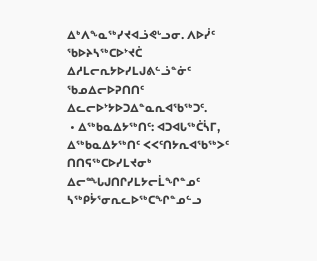ᐃᒃᐱᖕᓇᖅᓯᔪᐊᓘᕙᒡᓗᓂ. ᐱᐅᓰᑦ ᖃᐅᔨᓴᖅᑕᐅᔾᔪᑖ ᐃᓱᒪᓕᕆᔭᐅᓯᒪᒍᕕᓪᓘᓐᓃᑦ ᖃᓄᐃᓕᐅᕈᑎᑎᑦ ᐃᓚᓕᐅᔾᔭᐅᑐᐃᓐᓇᕆᐊᖃᖅᑐᑦ.
 • ᐃᖅᑲᓇᐃᔭᖅᑎᑦ: ᐊᑐᐊᒐᖅᑖᓵᒥ, ᐃᖅᑲᓇᐃᔭᖅᑎᑦ ᐸᐸᑦᑎᔭᕆᐊᖃᖅᐳᑦ ᑎᑎᕋᖅᑕᐅᓯᒪᔪᓂᒃ ᐃᓕᙵᒍᑎᒋᓯᒪᔭᓕᒫᖏᓐᓄᑦ ᓴᖅᑭᔮᕐᓂᕆᓚᐅᖅᑕᖏᓐᓄᓪᓗ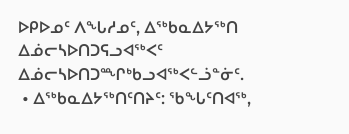ᐅᑭᐅᓄᑦ ᐱᖓᓱᓄᑦ, ᐃᖅᑲᓇᐃᔭᖅᑎ ᐃᓅᓕᓴᐅᑎᑐᕋᓗᐊᖅᐸᑦ ᐃᓅᓕᓴᐅᑎᑐᙱᒃᑲᓗᐊᖅᐸᓪᓘᓐᓃᑦ.
 • ᐃᖅᑲᓇᐃᔭᖅᑎᑦᑎᔨᑦ: ᖃᖓᑦᑎᐊᖅ,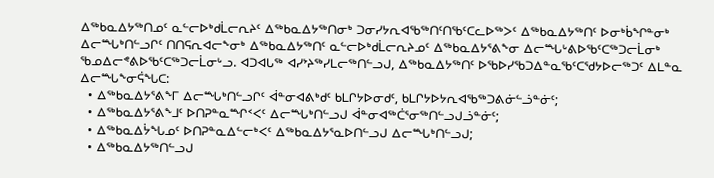ᐃᖅᑲᓇᐃᔭᖅᑎᓄᑦ ᓇᓪᓕᐅᒃᑯᒫᓕᕆᔨᑦ ᐃᖅᑲᓇᐃᔭᖅᑎᓂᒃ ᑐᓂᓯᔭᕆᐊᖃᖅᑎᑦᑎᖃᑦᑕᓚᐅᖅᐳᑦ ᐃᖅᑲᓇᐃᔭᖅᑎᑦ ᐅᓂᒃᑳᖏᓐᓂᒃ ᐃᓕᙵᒃᑎᓪᓗᒋᑦ ᑎᑎᕋᕆᐊᓕᖕᓂᒃ ᐃᖅᑲᓇᐃᔭᖅᑎᑦ ᓇᓪᓕᐅᒃᑯᒫᓕᕆᔨᓄᑦ ᐃᖅᑲᓇᐃᔭᕐᕕᖕᓂ ᐃᓕᙵᒡᕕᐅᖃᑦᑕᖅᑐᓕᒫᓂᒃ ᖃᓄᐃᓕᕝᕕᐅᖃᑦᑕᖅᑐᓕᒫᓂᒡᓗ. ᐊᑐᐊᒐᖅ ᐊᓯᔾᔨᖅᓯᒪᓕᖅᑎᓪᓗᒍ, ᐃᖅᑲᓇᐃᔭᖅᑎᑦ ᐅᖃᐅᓯᖃᑐᐃᓐᓇᖃᑦᑕᖁᔭᐅᓕᖅᑐᑦ ᐃᒪᓐᓇ ᐃᓕᙵᖕᓂᕌᖓᑕ:
  • ᐃᖅᑲᓇᐃᔭᕐᕕᖕᒥ ᐃᓕᙵᒃᑎᓪᓗᒋᑦ ᐋᓐᓂᐊᕕᒃᑯᑦ ᑲᒪᒋᔭᐅᓂᑯᑦ, ᑲᒪᒋᔭᐅᔭᕆᐊᖃᖅᑐᕕᓃᓪᓘᓐᓃᑦ;
  • ᐃᖅᑲᓇᐃᔭᕐᕕᖕᒧᑦ ᐅᑎᕈᓐᓇᙱᑉᐸᑦ ᐃᓕᙵᒃᑎᓪᓗᒍ ᐋᓐᓂᐊᖅᑖᕐᓂᖅᑎᓪᓗᒍᓘᓐᓃᑦ;
  • ᐃᖅᑲᓇᐃᔮᖓᓄᑦ ᐅᑎᕈᓐᓇᐃᓪᓕᒃᐸᑦ ᐃᖅᑲᓇᐃᔭᕐᓇᐅᑎᓪᓗᒍ ᐃᓕᙵᒃᑎᓪᓗᒍ;
  • ᐃᖅᑲᓇᐃᔭᖅᑎᓪᓗᒍ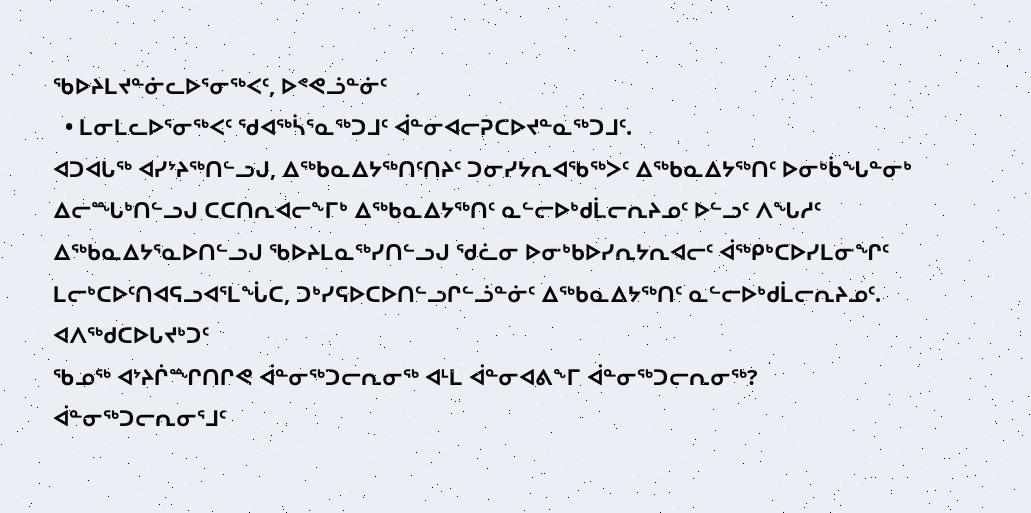ᖃᐅᔨᒪᔪᓐᓃᓚᐅᕐᓂᖅᐸᑦ, ᐅᕝᕙᓘᓐᓃᑦ
  • ᒪᓂᒪᓚᐅᕐᓂᖅᐸᑦ ᖁᐊᖅᓵᕐᓇᖅᑐᒧᑦ ᐋᓐᓂᐊᓕᕈᑕᐅᔪᓐᓇᖅᑐᒧᑦ.
ᐊᑐᐊᒐᖅ ᐊᓯᔾᔨᖅᑎᓪᓗᒍ, ᐃᖅᑲᓇᐃᔭᖅᑎᑦᑎᔨᑦ ᑐᓂᓯᔭᕆᐊᖃᖅᐳᑦ ᐃᖅᑲᓇᐃᔭᖅᑎᑦ ᐅᓂᒃᑳᖓᓐᓂᒃ ᐃᓕᙵᒃᑎᓪᓗᒍ ᑕᑕᑎᕆᐊᓕᖕᒥᒃ ᐃᖅᑲᓇᐃᔭᖅᑎᑦ ᓇᓪᓕᐅᒃᑯᒫᓕᕆᔨᓄᑦ ᐅᓪᓗᑦ ᐱᖓᓱᑦ ᐃᖅᑲᓇᐃᔭᕐᓇᐅᑎᓪᓗᒍ ᖃᐅᔨᒪᓇᖅᓯᑎᓪᓗᒍ ᖁᓛᓂ ᐅᓂᒃᑲᐅᓯᕆᔭᕆᐊᓕᑦ ᐋᖅᑭᒃᑕᐅᓯᒪᓂᖏᑦ ᒪᓕᒃᑕᐅᑦᑎᐊᕋᓗᐊᕐᒪᖔᑕ, ᑐᒃᓯᕋᐅᑕᐅᑎᓪᓗᒋᓪᓘᓐᓃᑦ ᐃᖅᑲᓇᐃᔭᖅᑎᑦ ᓇᓪᓕᐅᒃᑯᒫᓕᕆᔨᓄᑦ.
ᐊᐱᖅᑯᑕᐅᒐᔪᒃᑐᑦ
ᖃᓄᖅ ᐊᔾᔨᒌᙱᑎᒋᕙ ᐋᓐᓂᖅᑐᓕᕆᓂᖅ ᐊᒻᒪ ᐋᓐᓂᐊᕕᖕᒥ ᐋᓐᓂᖅᑐᓕᕆᓂᖅ?
ᐋᓐᓂᖅᑐᓕᕆᓂᕐᒧᑦ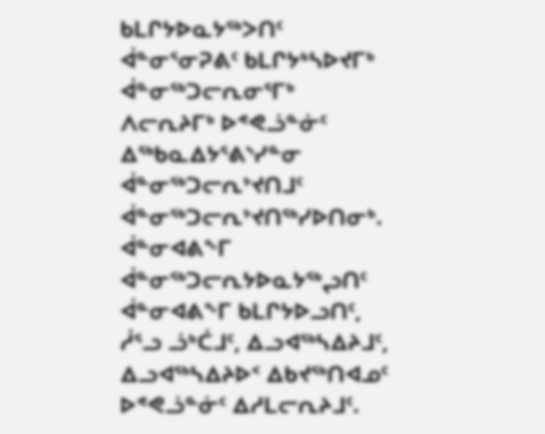ᑲᒪᒋᔭᐅᓇᔭᖅᐳᑎᑦ ᐋᓐᓂᕐᓂᕈᕕᑦ ᑲᒪᒋᔭᒃᓴᐅᔪᒥᒃ ᐋᓐᓂᖅᑐᓕᕆᓂᕐᒥᒃ ᐱᓕᕆᔨᒥᒃ ᐅᕝᕙᓘᓐᓃᑦ ᐃᖅᑲᓇᐃᔭᕐᕕᔅᓯᓐᓂ ᐋᓐᓂᖅᑐᓕᕆᔾᔪᑎᒧᑦ ᐋᓐᓂᖅᑐᓕᕆᔾᔪᑎᖅᓯᐅᑎᓂᒃ. ᐋᓐᓂᐊᕕᖕᒥ ᐋᓐᓂᖅᑐᓕᕆᔭᐅᓇᔭᖅᖢᑎᑦ ᐋᓐᓂᐊᕕᖕᒥ ᑲᒪᒋᔭᐅᓗᑎᑦ, ᓲᕐᓗ ᓘᒃᑖᒧᑦ, ᐃᓗᐊᖅᓴᐃᔨᒧᑦ, ᐃᓗᐊᖅᓴᐃᔨᐅᑉ ᐃᑲᔪᖅᑎᐊᓄᑦ ᐅᕝᕙᓘᓐᓃᑦ ᐃᓱᒪᓕᕆᔨᒧᑦ.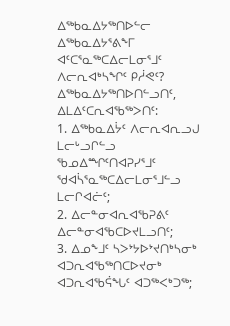ᐃᖅᑲᓇᐃᔭᖅᑎᐅᓪᓕ ᐃᖅᑲᓇᐃᔭᕐᕕᖕᒥ ᐊᑦᑕᕐᓇᖅᑕᐃᓕᒪᓂᕐᒧᑦ ᐱᓕᕆᐊᒃᓴᖏᑦ ᑭᓲᕙᑦ?
ᐃᖅᑲᓇᐃᔭᖅᑎᐅᑎᓪᓗᑎᑦ, ᐃᒪᐃᑦᑕᕆᐊᖃᖅᐳᑎᑦ:
1. ᐃᖅᑲᓇᐃᔮᑦ ᐱᓕᕆᐊᕆᓗᒍ ᒪᓕᒡᓗᒋᓪᓗ ᖃᓄᐃᙱᑦᑎᐊᕈᓯᕐᒧᑦ ᖁᐊᓵᕐᓇᖅᑕᐃᓕᒪᓂᕐᒧᓪᓗ ᒪᓕᒋᐊᓖᑦ;
2. ᐃᓕᓐᓂᐊᕆᐊᖃᕈᕕᑦ ᐃᓕᓐᓂᐊᖃᑕᐅᔪᒪᓗᑎᑦ;
3. ᐃᓄᖕᒧᑦ ᓴᐳᔾᔭᐅᔾᔪᑎᒃᓴᓂᒃ ᐊᑐᕆᐊᖃᖅᑎᑕᐅᔪᓂᒃ ᐊᑐᕆᐊᖃᕌᖓᑦ ᐊᑐᖅᐸᒃᑐᖅ;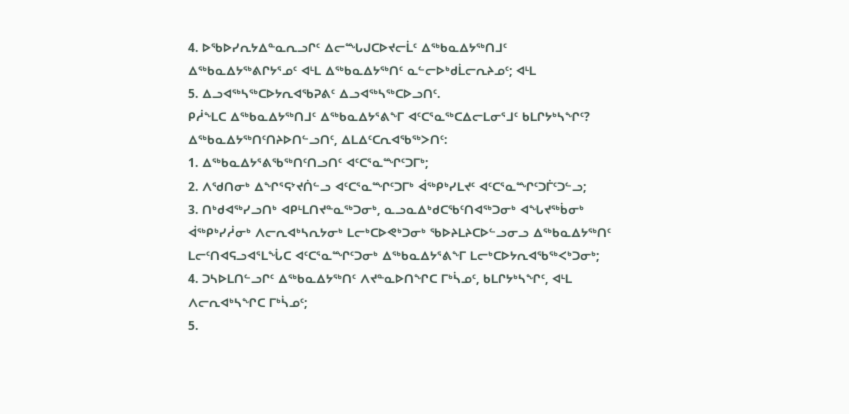4. ᐅᖃᐅᓯᕆᔭᐃᓐᓇᕆᓗᒋᑦ ᐃᓕᙵᒍᑕᐅᔪᓕᒫᑦ ᐃᖅᑲᓇᐃᔭᖅᑎᒧᑦ ᐃᖅᑲᓇᐃᔭᖅᕕᒋᔭᕐᓄᑦ ᐊᒻᒪ ᐃᖅᑲᓇᐃᔭᖅᑎᑦ ᓇᓪᓕᐅᒃᑯᒫᓕᕆᔨᓄᑦ; ᐊᒻᒪ
5. ᐃᓗᐊᖅᓴᖅᑕᐅᔭᕆᐊᖃᕈᕕᑦ ᐃᓗᐊᖅᓴᖅᑕᐅᓗᑎᑦ.
ᑭᓲᖕᒪᑕ ᐃᖅᑲᓇᐃᔭᖅᑎᒧᑦ ᐃᖅᑲᓇᐃᔭᕐᕕᖕᒥ ᐊᑦᑕᕐᓇᖅᑕᐃᓕᒪᓂᕐᒧᑦ ᑲᒪᒋᔭᒃᓴᖏᑦ?
ᐃᖅᑲᓇᐃᔭᖅᑎᑦᑎᔨᐅᑎᓪᓗᑎᑦ, ᐃᒪᐃᑦᑕᕆᐊᖃᖅᐳᑎᑦ:
1. ᐃᖅᑲᓇᐃᔭᕐᕕᖃᖅᑎᑦᑎᓗᑎᑦ ᐊᑦᑕᕐᓇᙱᑦᑐᒥᒃ;
2. ᐱᖁᑎᓂᒃ ᐃᖏᕐᕋᔾᔪᑏᓪᓗ ᐊᑦᑕᕐᓇᙱᑦᑐᒥᒃ ᐋᖅᑭᒃᓯᒪᔪᑦ ᐊᑦᑕᕐᓇᙱᑦᑐᒦᑦᑐᓪᓗ;
3. ᑎᒃᑯᐊᖅᓯᓗᑎᒃ ᐊᑭᒻᒪᑎᔪᓐᓇᖅᑐᓂᒃ, ᓇᓗᓇᐃᒃᑯᑕᖃᑦᑎᐊᖅᑐᓂᒃ ᐊᖓᔪᖅᑳᓂᒃ ᐋᖅᑭᒃᓯᓲᓂᒃ ᐱᓕᕆᐊᒃᓴᕆᔭᓂᒃ ᒪᓕᒃᑕᐅᕙᒃᑐᓂᒃ ᖃᐅᔨᒪᔨᑕᐅᓪᓗᓂᓗ ᐃᖅᑲᓇᐃᔭᖅᑎᑦ ᒪᓕᑦᑎᐊᕋᓗᐊᕐᒪᖔᑕ ᐊᑦᑕᕐᓇᙱᑦᑐᓂᒃ ᐃᖅᑲᓇᐃᔭᕐᕕᖕᒥ ᒪᓕᒃᑕᐅᔭᕆᐊᖃᖅᐸᒃᑐᓂᒃ;
4. ᑐᓴᐅᒪᑎᓪᓗᒋᑦ ᐃᖅᑲᓇᐃᔭᖅᑎᑦ ᐱᔪᓐᓇᐅᑎᖏᑕ ᒥᒃᓵᓄᑦ, ᑲᒪᒋᔭᒃᓴᖏᑦ, ᐊᒻᒪ ᐱᓕᕆᐊᒃᓴᖏᑕ ᒥᒃᓵᓄᑦ;
5.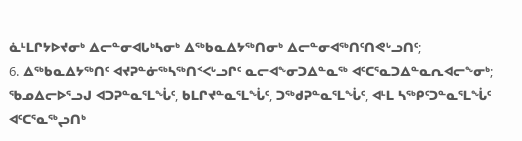ᓈᒻᒪᒋᔭᐅᔪᓂᒃ ᐃᓕᓐᓂᐊᒐᒃᓴᓂᒃ ᐃᖅᑲᓇᐃᔭᖅᑎᓂᒃ ᐃᓕᓐᓂᐊᖅᑎᑦᑎᕙᒡᓗᑎᑦ;
6. ᐃᖅᑲᓇᐃᔭᖅᑎᑦ ᐊᔪᕈᓐᓃᖅᓴᖅᑎᑉᐸᒡᓗᒋᑦ ᓇᓕᐊᖕᓂᑐᐃᓐᓇᖅ ᐊᑦᑕᕐᓇᑐᐃᓐᓇᕆᐊᓕᖕᓂᒃ; ᖃᓄᐃᓕᐅᕐᓗᒍ ᐊᑐᕈᓐᓇᕐᒪᖔᑦ, ᑲᒪᒋᔪᓐᓇᕐᒪᖔᑦ, ᑐᖅᑯᕈᓐᓇᕐᒪᖔᑦ, ᐊᒻᒪ ᓴᖅᑭᑦᑐᓐᓇᕐᒪᖔᑦ ᐊᑦᑕᕐᓇᖅᖢᑎᒃ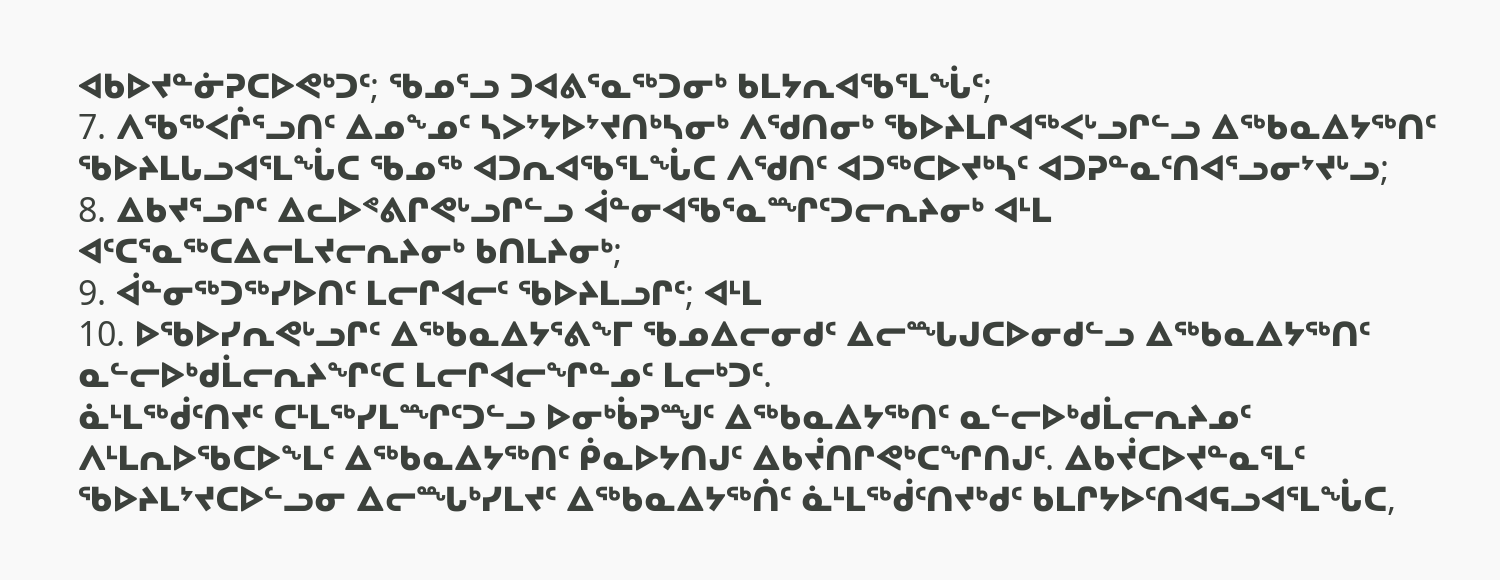ᐊᑲᐅᔪᓐᓃᕈᑕᐅᕙᒃᑐᑦ; ᖃᓄᕐᓗ ᑐᐊᕕᕐᓇᖅᑐᓂᒃ ᑲᒪᔭᕆᐊᖃᕐᒪᖔᑦ;
7. ᐱᖃᖅᐸᒌᕐᓗᑎᑦ ᐃᓄᖕᓄᑦ ᓴᐳᔾᔭᐅᔾᔪᑎᒃᓴᓂᒃ ᐱᖁᑎᓂᒃ ᖃᐅᔨᒪᒋᐊᖅᐸᒡᓗᒋᓪᓗ ᐃᖅᑲᓇᐃᔭᖅᑎᑦ ᖃᐅᔨᒪᒐᓗᐊᕐᒪᖔᑕ ᖃᓄᖅ ᐊᑐᕆᐊᖃᕐᒪᖔᑕ ᐱᖁᑎᑦ ᐊᑐᖅᑕᐅᔪᒃᓴᑦ ᐊᑐᕈᓐᓇᑦᑎᐊᕐᓗᓂᔾᔪᒡᓗ;
8. ᐃᑲᔪᕐᓗᒋᑦ ᐃᓚᐅᕝᕕᒋᕙᒡᓗᒋᓪᓗ ᐋᓐᓂᐊᖃᕐᓇᙱᑦᑐᓕᕆᔨᓂᒃ ᐊᒻᒪ ᐊᑦᑕᕐᓇᖅᑕᐃᓕᒪᔪᓕᕆᔨᓂᒃ ᑲᑎᒪᔨᓂᒃ;
9. ᐋᓐᓂᖅᑐᖅᓯᐅᑎᑦ ᒪᓕᒋᐊᓕᑦ ᖃᐅᔨᒪᓗᒋᑦ; ᐊᒻᒪ
10. ᐅᖃᐅᓯᕆᕙᒡᓗᒋᑦ ᐃᖅᑲᓇᐃᔭᕐᕕᖕᒥ ᖃᓄᐃᓕᓂᑯᑦ ᐃᓕᙵᒍᑕᐅᓂᑯᓪᓗ ᐃᖅᑲᓇᐃᔭᖅᑎᑦ ᓇᓪᓕᐅᒃᑯᒫᓕᕆᔨᖏᑦᑕ ᒪᓕᒋᐊᓕᖏᓐᓄᑦ ᒪᓕᒃᑐᑦ.
ᓈᒻᒪᖅᑰᑦᑎᔪᑦ ᑕᒻᒪᖅᓯᒪᙱᑦᑐᓪᓗ ᐅᓂᒃᑳᕈᙳᑦ ᐃᖅᑲᓇᐃᔭᖅᑎᑦ ᓇᓪᓕᐅᒃᑯᒫᓕᕆᔨᓄᑦ ᐱᒻᒪᕆᐅᖃᑕᐅᖕᒪᑦ ᐃᖅᑲᓇᐃᔭᖅᑎᑦ ᑮᓇᐅᔭᑎᒍᑦ ᐃᑲᔫᑎᒋᕙᒃᑕᖏᑎᒍᑦ. ᐃᑲᔫᑕᐅᔪᓐᓇᕐᒪᑦ ᖃᐅᔨᒪᔾᔪᑕᐅᓪᓗᓂ ᐃᓕᙵᒃᓯᒪᔪᑦ ᐃᖅᑲᓇᐃᔭᖅᑏᑦ ᓈᒻᒪᖅᑰᑦᑎᔪᒃᑯᑦ ᑲᒪᒋᔭᐅᑦᑎᐊᕋᓗᐊᕐᒪᖔᑕ,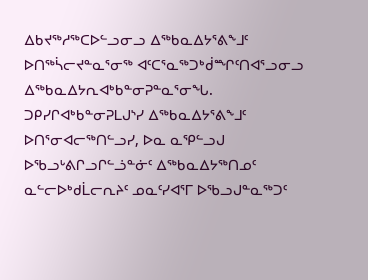ᐃᑲᔪᖅᓱᖅᑕᐅᓪᓗᓂᓗ ᐃᖅᑲᓇᐃᔭᕐᕕᖕᒧᑦ ᐅᑎᖅᓵᓕᔪᓐᓇᕐᓂᖅ ᐊᑦᑕᕐᓇᖅᑐᒃᑰᙱᑦᑎᐊᕐᓗᓂᓗ ᐃᖅᑲᓇᐃᔭᕆᐊᒃᑲᓐᓂᕈᓐᓇᕐᓂᖓ.
ᑐᑭᓯᒋᐊᒃᑲᓐᓂᕈᒪᒍᔅᓯ ᐃᖅᑲᓇᐃᔭᕐᕕᖕᒧᑦ ᐅᑎᕐᓂᐊᓕᖅᑎᓪᓗᓯ, ᐅᓇ ᓇᕿᓪᓗᒍ ᐅᖃᓗᒡᕕᒋᓗᒋᓪᓘᓐᓃᑦ ᐃᖅᑲᓇᐃᔭᖅᑎᓄᑦ ᓇᓪᓕᐅᒃᑯᒫᓕᕆᔨᑦ ᓄᓇᑦᓯᐊᕐᒥ ᐅᖃᓗᒍᓐᓇᖅᑐᑦ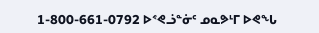1-800-661-0792 ᐅᕝᕙᓘᓐᓃᑦ ᓄᓇᕗᒻᒥ ᐅᕙᖓ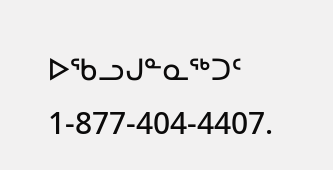ᐅᖃᓗᒍᓐᓇᖅᑐᑦ 1-877-404-4407.